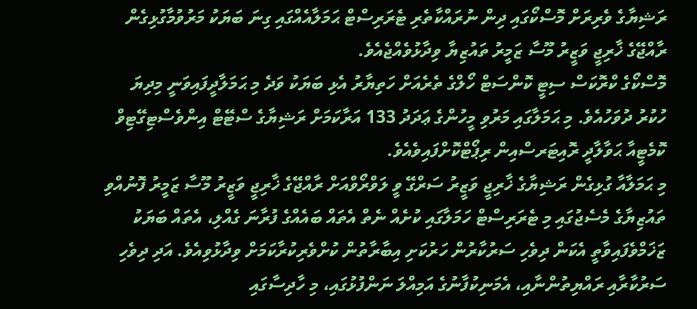ރަޝިޔާގެ ވެރިރަށް މޮސްކޯގައި ދިން ނުރައްކާތެރި ޓެރަރިސްޓް ޙަމަލާއެއްގައި ގިނަ ބަޔަކު މަރުވުމާގުޅިގެން ރާއްޖޭގެ ޚާރިޖީ ވަޒީރު މޫސާ ޒަމީރު ތައުޒިޔާ ވިދާޅުވެއްޖެއެވެ.
މޮސްކޯގެ ކްރޮކަސް ސިޓީ ކޮންސަޓް ހޯލްގެ ތެރެއަށް ހަތިޔާރު އެޅި ބަޔަކު ވަދެ މި ޙަމަލާދީފައިވަނީ މިދިޔަ ހުކުރު ދުވަހުއެވެ. މި ޙަމަލާގައި މަރުވި މީހުންގެ ޢަދަދު 133 އަރާކަމަށް ރަޝިޔާގެ ސްޓޭޓް އިންވެސްޓިގޭޓިވް ކޮމެޓީއާ ޙަވާލާދީ ރޮއިޓަރސްއިން ރިޕޯޓްކޮށްފައިވެއެވެ.
މި ޙަމަލާއާ ގުޅިގެން ރަޝިޔާގެ ޚާރިޖީ ވަޒީރު ސަރްގޭ ވީ ލަވްރޯވްއަށް ރާއްޖޭގެ ޚާރިޖީ ވަޒީރު މޫސާ ޒަމީރު ފޮނުއްވި ތައުޒިޔާގެ މެސެޖުގައި މި ޓެރަރިސްޓް ހަމަލާގައި ކުށެއް ނެތް އެތައް ބައެއްގެ ފުރާނަ ގެއްލި، އެތައް ބަޔަކު ޒަޚަމްވެފައިވާތީ އެކަން ދިވެހި ސަރުކާރުން ހަރުކަށި އިބާރާތުން ކުށްވެރިކުރާކަމަށް ވިދާޅުވިއެވެ. އަދި ދިވެހި ސަރުކާރާއި ރައްޔިތުންނާއި، އެމަނިކުފާނުގެ އަމިއްލަ ނަންފުޅުގައި، މި ހާދިސާގައި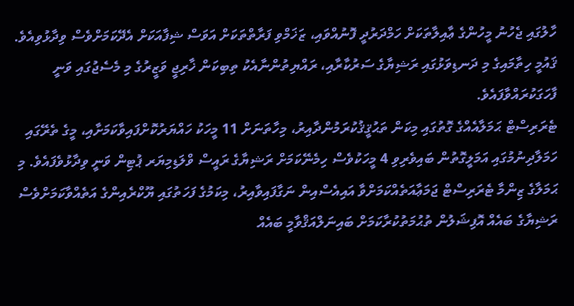ހާލުގައި ޖެހުނު މީހުންގެ ޢާއިލާތަކަށް ހަމްދަރުދީ ފޮނުއްވައި، ޒަޚަމްވި ފަރާތްތަކަށް އަވަސް ޝިފާއަކަށް އެދޭކަމަށްވެސް ވިދާޅުވިއެވެ.
ޤައުމީ ހިތާމައިގެ މި ދަނޑިވަޅުގައި ރަޝިޔާގެ ސަރުކާރާއި، ރައްޔިތުންނާއެކު ތިބިކަން ޚާރިޖީ ވަޒީރުގެ މި މެސެޖުގައި ވަނީ ފާހަގަކުރައްވާފައެވެ.
ޓެރަރިސްޓް ޙަމަލާއެއްގެ ގޮތުގައި މިކަން ތަޙުޤީޤުކުރަމުންދާއިރު، މިހާތަނަށް 11 މީހަކު ހައްޔަރުކޮށްފައިވާކަމަށާއި، މީގެ ތެރޭގައި ހަމަލާދިނުމުގައި އަމަލީގޮތުން ބައިވެރިވި 4 މީހަކުވެސް ހިމެނޭކަމަށް ރަޝިޔާގެ ރައީސް ވްލަޑިމިޔަރ ޕުޓިން ވަނީ ވިދާޅުވެފައެވެ. މި ޙަމަލާގެ ޒިންމާ ޓެރަރިސްޓް ޖަމަޢާއަތެއްކަމަށްވާ އައިއެސްއިން ނަގާފައިވާއިރު، މިކަމުގެ ފަހަތުގައި ޔޫކްރެއިންގެ އަތެއްވާކަމަށްވެސް ރަޝިޔާގެ ބައެއް އޮފިޝަލުން ތުޙުމަތުކުރާކަމަށް ބައިނަލްއަޤްވާމީ ބައެއް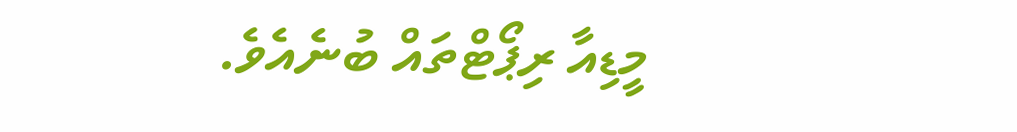މީޑިއާ ރިޕޯޓްތައް ބުނެއެވެ.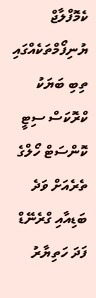ކެމޮފްލާޖް ޔުނިފޯމްތަކެއްގައި ތިބި ބަޔަކު ކްރޮކަސް ސިޓީ ކޮންސަޓް ހޯލްގެ ތެރެއަށް ވަދެ ބަޑިއާއި ގްރެނޭޑް ފަދަ ހަތިޔާރު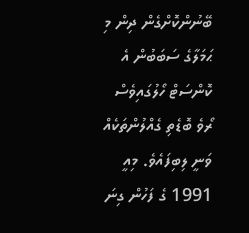ބޭނުންކޮށްގެން ދިން މި ޙަމަލާގެ ސަބަބުން އެ ކޮންސަޓް ހޯލުގައިވެސް ރޯވެ ބޮޑެތި ގެއްލުންތަކެއް ވަނީ ލިބިފައެވެ. މިއީ 1991 ގެ ފަހުން ގިނަ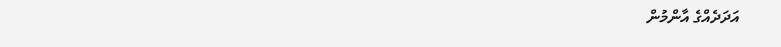އަދަދެއްގެ އާންމުން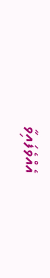އެއްވެފައިވާ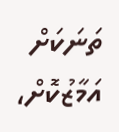ތަނަކަށް އަމާޒުކޮށް،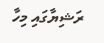ރަޝިޔާގައި މިހާ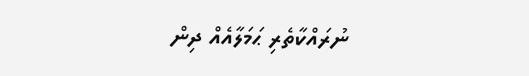ނުރައްކާތެރި ޙަމަލާއެއް ދިން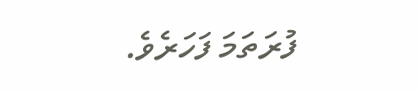ފުރަތަމަ ފަހަރެވެ.